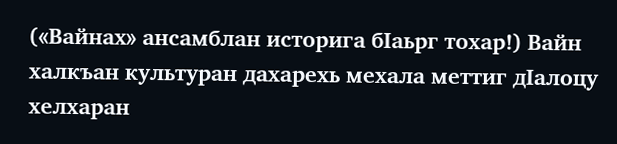(«Вайнах» ансамблан историга бIаьрг тохар!) Вайн халкъан культуран дахарехь мехала меттиг дIалоцу хелхаран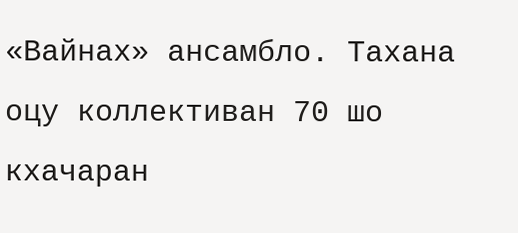«Вайнах» ансамбло. Тахана оцу коллективан 70 шо кхачаран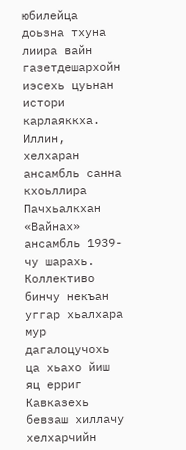юбилейца доьзна тхуна лиира вайн газетдешархойн иэсехь цуьнан истори карлаяккха. Иллин, хелхаран ансамбль санна кхоьллира Пачхьалкхан «Вайнах» ансамбль 1939-чу шарахь. Коллективо бинчу некъан уггар хьалхара мур дагалоцучохь ца хьахо йиш яц ерриг Кавказехь бевзаш хиллачу хелхарчийн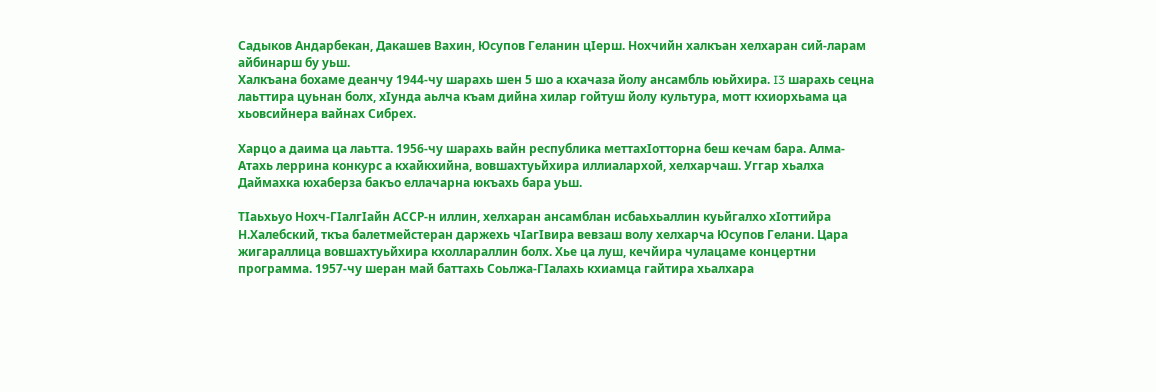Садыков Андарбекан, Дакашев Вахин, Юсупов Геланин цIерш. Нохчийн халкъан хелхаран сий-ларам айбинарш бу уьш.
Халкъана бохаме деанчу 1944-чу шарахь шен 5 шо а кхачаза йолу ансамбль юьйхира. I3 шарахь сецна лаьттира цуьнан болх, хIунда аьлча къам дийна хилар гойтуш йолу культура, мотт кхиорхьама ца хьовсийнера вайнах Сибрех.

Харцо а даима ца лаьтта. 1956-чу шарахь вайн республика меттахIотторна беш кечам бара. Алма-Атахь леррина конкурс а кхайкхийна, вовшахтуьйхира иллиалархой, хелхарчаш. Уггар хьалха Даймахка юхаберза бакъо еллачарна юкъахь бара уьш.

ТIаьхьуо Нохч-ГIалгIайн АССР-н иллин, хелхаран ансамблан исбаьхьаллин куьйгалхо хIоттийра Н.Халебский, ткъа балетмейстеран даржехь чIагIвира вевзаш волу хелхарча Юсупов Гелани. Цара жигараллица вовшахтуьйхира кхоллараллин болх. Хье ца луш, кечйира чулацаме концертни программа. 1957-чу шеран май баттахь Соьлжа-ГIалахь кхиамца гайтира хьалхара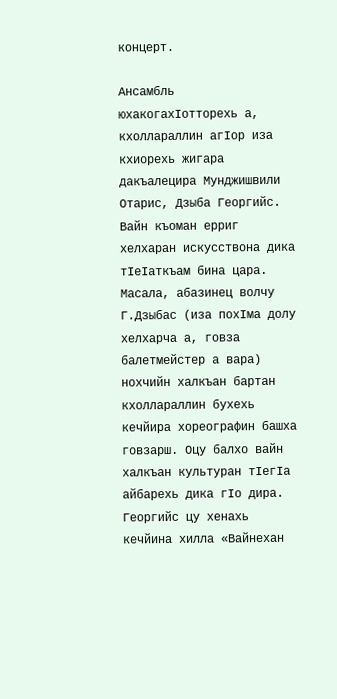концерт.

Ансамбль юхакогахIотторехь а, кхоллараллин агIор иза кхиорехь жигара дакъалецира Мунджишвили Отарис, Дзыба Георгийс. Вайн къоман ерриг хелхаран искусствона дика тIеIаткъам бина цара. Масала, абазинец волчу Г.Дзыбас (иза похIма долу хелхарча а, говза балетмейстер а вара) нохчийн халкъан бартан кхоллараллин бухехь кечйира хореографин башха говзарш. Оцу балхо вайн халкъан культуран тIегIа айбарехь дика гIо дира. Георгийс цу хенахь кечйина хилла «Вайнехан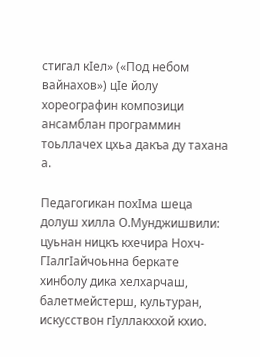стигал кIел» («Под небом вайнахов») цIе йолу хореографин композици ансамблан программин тоьллачех цхьа дакъа ду тахана а.

Педагогикан похIма шеца долуш хилла О.Мунджишвили: цуьнан ницкъ кхечира Нохч-ГIалгIайчоьнна беркате хинболу дика хелхарчаш, балетмейстерш, культуран, искусствон гIуллакххой кхио.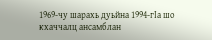1969-чу шарахь дуьйна 1994-гIа шо кхаччалц ансамблан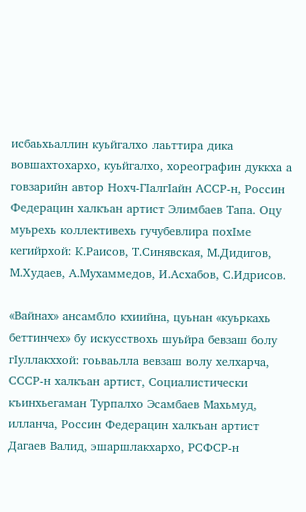исбаьхьаллин куьйгалхо лаьттира дика вовшахтохархо, куьйгалхо, хореографин дуккха а говзарийн автор Нохч-ГIалгIайн АССР-н, Россин Федерацин халкъан артист Элимбаев Тапа. Оцу муьрехь коллективехь гучубевлира похIме кегийрхой: К.Раисов, Т.Синявская, М.Дидигов, М.Худаев, А.Мухаммедов, И.Асхабов, С.Идрисов.

«Вайнах» ансамбло кхиийна, цуьнан «куьркахь беттинчех» бу искусствохь шуьйра бевзаш болу гIуллакххой: гоьваьлла вевзаш волу хелхарча, СССР-н халкъан артист, Социалистически къинхьегаман Турпалхо Эсамбаев Махьмуд, илланча, Россин Федерацин халкъан артист Дагаев Валид, эшаршлакхархо, РСФСР-н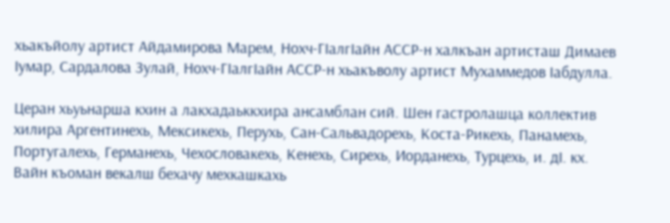хьакъйолу артист Айдамирова Марем, Нохч-ГIалгIайн АССР-н халкъан артисташ Димаев Iумар, Сардалова Зулай, Нохч-ГIалгIайн АССР-н хьакъволу артист Мухаммедов Iабдулла.

Церан хьуьнарша кхин а лакхадаьккхира ансамблан сий. Шен гастролашца коллектив хилира Аргентинехь, Мексикехь, Перухь, Сан-Сальвадорехь, Коста-Рикехь, Панамехь, Португалехь, Германехь, Чехословакехь, Кенехь, Сирехь, Иорданехь, Турцехь, и. дI. кх. Вайн къоман векалш бехачу мехкашкахь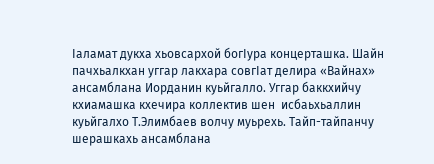Iаламат дукха хьовсархой богIура концерташка. Шайн пачхьалкхан уггар лакхара совгIат делира «Вайнах» ансамблана Иорданин куьйгалло. Уггар баккхийчу кхиамашка кхечира коллектив шен  исбаьхьаллин куьйгалхо Т.Элимбаев волчу муьрехь. Тайп-тайпанчу шерашкахь ансамблана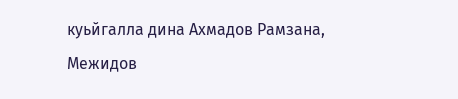куьйгалла дина Ахмадов Рамзана, Межидов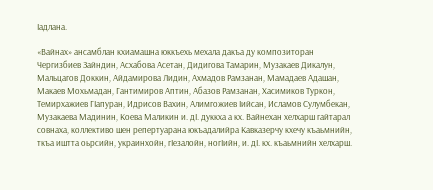Iадлана.

«Вайнах» ансамблан кхиамашна юккъехь мехала дакъа ду композиторан Чергизбиев Зайндин, Асхабова Асетан, Дидигова Тамарин, Музакаев Дикалун, Мальцагов Доккин, Айдамирова Лидин, Ахмадов Рамзанан, Мамадаев Адашан, Макаев Мохьмадан, Гантимиров Аптин, Абазов Рамзанан, Хасимиков Туркон, Темирхажиев ГIапуран, Идрисов Вахин, Алимгожиев Iийсан, Исламов Сулумбекан, Музакаева Мадинин, Коева Маликин и. дI. дуккха а кх. Вайнехан хелхарш гайтарал совнаха, коллективо шен репертуарана юкъадалийра Кавказерчу кхечу къаьмнийн, ткъа иштта оьрсийн, украинхойн, гIезалойн, ногIийн, и. дI. кх. къаьмнийн хелхарш.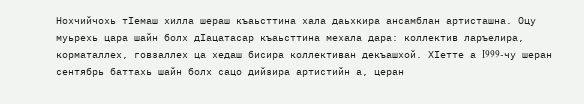Нохчийчохь тIемаш хилла шераш къаьсттина хала даьхкира ансамблан артисташна. Оцу муьрехь цара шайн болх дIацатасар къаьсттина мехала дара: коллектив ларъелира, корматаллех, говзаллех ца хедаш бисира коллективан декъашхой. ХIетте а I999-чу шеран сентябрь баттахь шайн болх сацо дийзира артистийн а, церан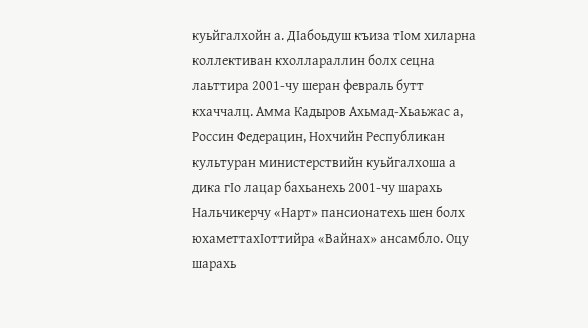куьйгалхойн а. ДIабоьдуш къиза тIом хиларна коллективан кхоллараллин болх сецна лаьттира 2001-чу шеран февраль бутт кхаччалц. Амма Кадыров Ахьмад-Хьаьжас а, Россин Федерацин, Нохчийн Республикан культуран министерствийн куьйгалхоша а дика гIо лацар бахьанехь 2001-чу шарахь Нальчикерчу «Нарт» пансионатехь шен болх юхаметтахIоттийра «Вайнах» ансамбло. Оцу шарахь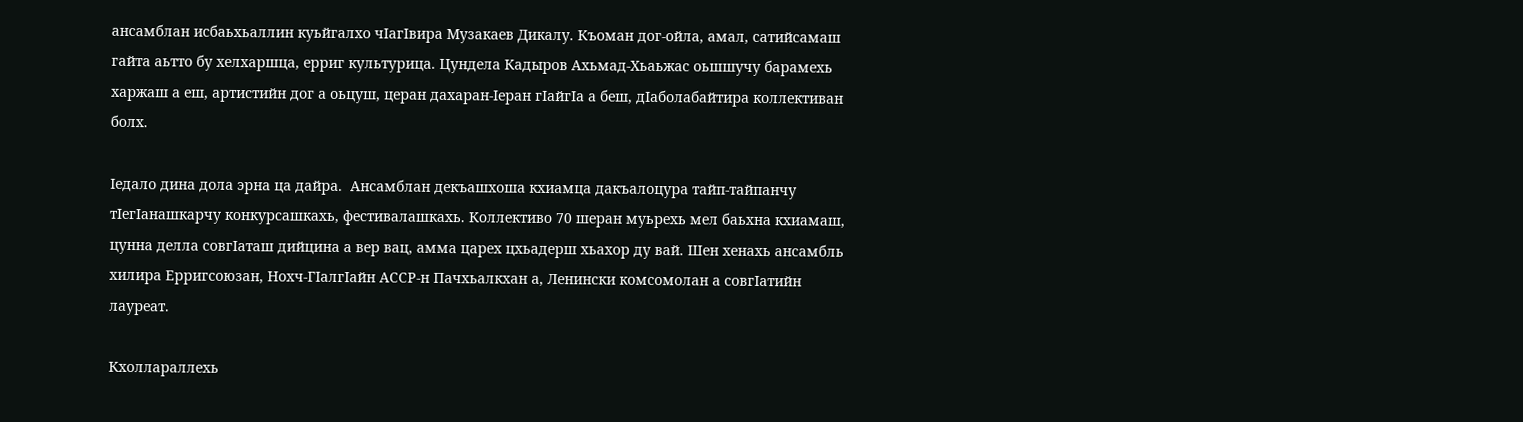ансамблан исбаьхьаллин куьйгалхо чIагIвира Музакаев Дикалу. Къоман дог-ойла, амал, сатийсамаш гайта аьтто бу хелхаршца, ерриг культурица. Цундела Кадыров Ахьмад-Хьаьжас оьшшучу барамехь харжаш а еш, артистийн дог а оьцуш, церан дахаран-Iеран гIайгIа а беш, дIаболабайтира коллективан болх.

Iедало дина дола эрна ца дайра.  Ансамблан декъашхоша кхиамца дакъалоцура тайп-тайпанчу тIегIанашкарчу конкурсашкахь, фестивалашкахь. Коллективо 70 шеран муьрехь мел баьхна кхиамаш, цунна делла совгIаташ дийцина а вер вац, амма царех цхьадерш хьахор ду вай. Шен хенахь ансамбль хилира Ерригсоюзан, Нохч-ГIалгIайн АССР-н Пачхьалкхан а, Ленински комсомолан а совгIатийн лауреат.

Кхоллараллехь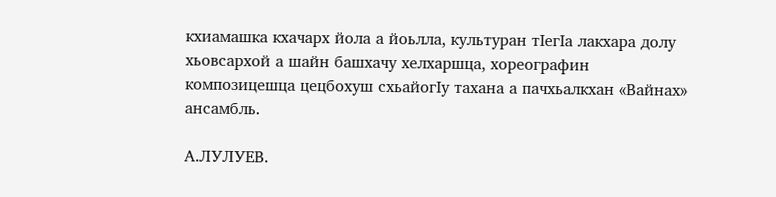кхиамашка кхачарх йола а йоьлла, культуран тIегIа лакхара долу хьовсархой а шайн башхачу хелхаршца, хореографин композицешца цецбохуш схьайогIу тахана а пачхьалкхан «Вайнах» ансамбль.

А.ЛУЛУЕВ.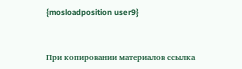{mosloadposition user9}


При копировании материалов ссылка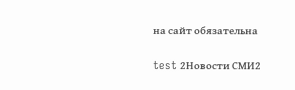на сайт обязательна

test 2Новости СМИ2